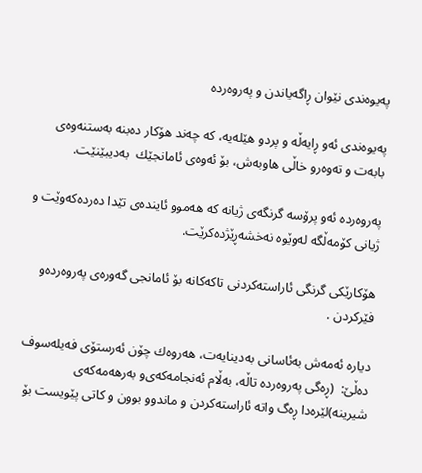په‌یوه‌ندی‌ نێوان ڕاگه‌یاندن و په‌روه‌رده‌

په‌یوه‌ندی‌ ئه‌و ڕایه‌ڵه‌ و پردو هێله‌یه‌، كه‌ چه‌ند هۆكار ده‌بنه‌ به‌ستنه‌وه‌ی‌  بابه‌ت و ته‌وه‌رو خاڵی‌ هاوبه‌ش، بۆ ئه‌وه‌ی‌ ئامانجێك  به‌دیبێنێت.

په‌روه‌رده‌ ئه‌و پرۆسه‌ گرنگه‌ی‌ ژیانه‌ كه‌ هه‌موو ئاینده‌ی‌ تێدا ده‌رده‌كه‌وێت و ژیانی‌ كۆمه‌ڵگه‌ له‌وێوه‌ نه‌خشه‌ڕێژده‌كرێت.

هۆكارێكی‌ گرنگی‌ ئاراسته‌كردنی‌ تاكه‌كانه‌ بۆ ئامانجی‌ گه‌وره‌ی‌ په‌روه‌رده‌و فێركردن .

دیاره‌ ئه‌مه‌ش به‌ئاسانی‌ به‌دینایه‌ت، هه‌روه‌ك چۆن ئه‌رستۆی‌ فه‌یله‌سوف ده‌ڵێ‌:  (ڕه‌گی‌ په‌روه‌رده‌ تاڵه‌، به‌ڵام ئه‌نجامه‌كه‌ی‌و به‌رهه‌مه‌كه‌ی‌ شیرینه‌)لێره‌دا ڕه‌گ واته‌ ئاراسته‌كردن و ماندوو بوون و كاتی‌ پێویست بۆ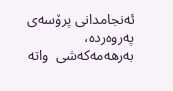ئه‌نجامدانی‌ پرۆسه‌ی‌ په‌روه‌رده‌، به‌رهه‌مه‌كه‌شی‌  واته‌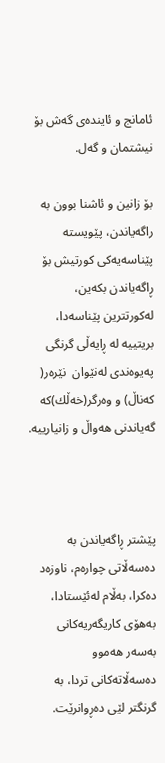ئامانج و ئاینده‌ی‌ گه‌ش بۆ نیشتمان و گه‌ل.

بۆ زانین و ئاشنا بوون به‌ راگه‌یاندن، پێویسته‌ پێناسه‌یه‌كی‌ كورتیش بۆ ڕاگه‌یاندن بكه‌ین، له‌كورتترین پێناسه‌دا، بریتییه‌ له‌ ڕایه‌ڵی‌ گرنگی‌ په‌یوه‌ندی‌ له‌نێوان  نێره‌ر( كه‌ناڵ) و وه‌رگر(خه‌ڵك)كه‌ گه‌یاندنی‌ هه‌واڵ و زانیارییه‌.



پێشتر ڕاگه‌یاندن به‌ ده‌سه‌ڵاتی‌ چواره‌م، ناوزه‌د ده‌كرا، به‌ڵام له‌ئێستادا، به‌هۆی‌ كاریگه‌ریه‌كانی‌ به‌سه‌ر هه‌موو ده‌سه‌ڵاته‌كانی‌ تردا، به‌ گرنگتر لێی‌ ده‌ڕوانرێت.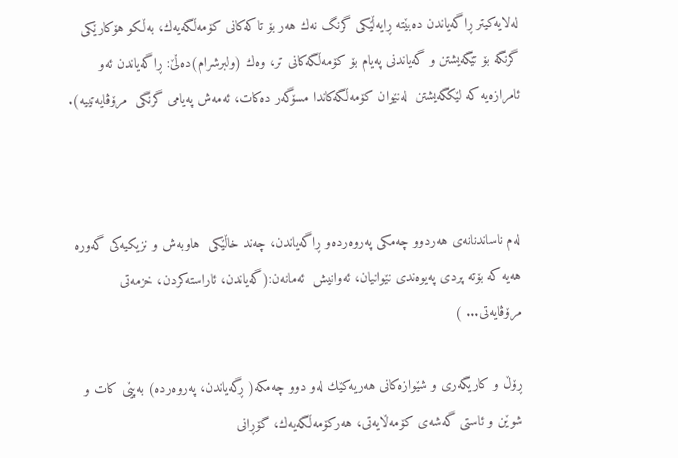له‌لایه‌كیتر ڕاگه‌یاندن ده‌بێته‌ ڕایه‌ڵێكی‌ گرنگ نه‌ك هه‌ر بۆ تاكه‌كانی‌ كۆمه‌ڵگه‌یه‌ك، به‌ڵكو هۆكارێكی‌ گرنگه‌ بۆ تێگه‌یشتن و گه‌یاندنی‌ په‌یام بۆ كۆمه‌ڵگه‌كانی‌ تر، وه‌ك (ولبرشرام)ده‌ڵێ‌: ڕاگه‌یاندن ئه‌و ئامرازه‌یه‌ كه‌ لێكگه‌یشتن  له‌نێوان كۆمه‌ڵگه‌كاندا مسۆگه‌ر ده‌كات، ئه‌مه‌ش په‌یامی‌ گرنگی‌  مرۆڤایه‌تییه‌).



له‌م ناساندنانه‌ی‌ هه‌ردوو چه‌مكی‌ په‌روه‌رده‌و ڕاگه‌یاندن، چه‌ند خاڵێكی‌  هاوبه‌ش و نزیكیه‌كی‌ گه‌وره‌ هه‌یه‌ كه‌ بۆته‌ پردی‌ په‌یوه‌ندی‌ نێوانیان، ئه‌وانیش  ئه‌مانه‌ن:(گه‌یاندن، ئاراسته‌كردن، خزمه‌تی‌  مرۆڤایه‌تی‌... )

ڕۆڵ و كاریگه‌ری‌ و شێوازه‌كانی‌ هه‌ریه‌كێك له‌و دوو چه‌مكه‌( ڕگه‌یاندن، په‌روه‌رده‌) به‌پێی‌ كات و شوێن و ئاستی‌ گه‌شه‌ی‌ كۆمه‌ڵایه‌تی‌، هه‌ركۆمه‌ڵگه‌یه‌ك، گۆڕانی‌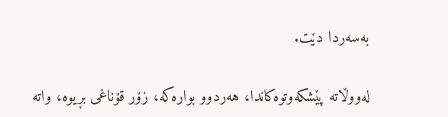به‌سه‌ردا دێت.

له‌ووڵاته‌ پێشكه‌وتوه‌كاندا، هه‌ردوو بواره‌كه‌، زۆر قۆناغی‌ بڕیوه‌، واته‌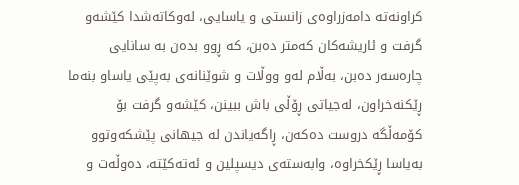كراونه‌ته‌ دامه‌زراوه‌ی‌ زانستی‌ و یاسایی‌، له‌وكاته‌شدا كێشه‌و گرفت و ئاریشه‌كان كه‌متر ده‌بن، كه‌ ڕوو بده‌ن به‌ سانایی‌ چاره‌سه‌ر ده‌بن، به‌ڵام له‌و ووڵات و شوێنانه‌ی‌ به‌پێی‌ یاساو بنه‌ما ڕێكنه‌خراون، له‌جیاتی‌ ڕۆڵی‌ باش ببینن، كێشه‌و گرفت بۆ كۆمه‌ڵگه‌ دروست ده‌كه‌ن، ڕاگه‌یاندن له‌ جیهانی‌ پێشكه‌وتوو به‌یاسا ڕێكخراوه‌، وابه‌سته‌ی‌ دیسپلین و ئه‌ته‌كێته‌، ده‌وڵه‌ت و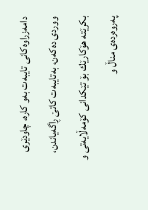دامه‌زراوه‌كانی‌ تایبه‌ت به‌و كاره‌، چاودێری‌ ووردی‌ ده‌كه‌ن، به‌تایبه‌ت كاتێ‌ ڕاگه‌یاندن، بكرێته‌ هۆكارێك بۆ تێكدانی‌ كۆمه‌ڵایه‌تی‌ و په‌روه‌رده‌ی‌ مناڵ و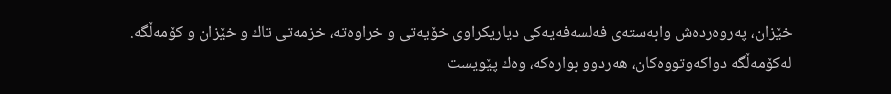خێزان، په‌روه‌رده‌ش وابه‌سته‌ی‌ فه‌لسه‌فە‌یه‌كی‌ دیاریكراوی‌ خۆیه‌تی‌ و خراوه‌ته‌، خزمه‌تی‌ تاك و خێزان و كۆمه‌ڵگه‌.
له‌كۆمه‌ڵگه‌ دواكه‌وتووه‌كان، هه‌ردوو بواره‌كه‌، وه‌ك پێویست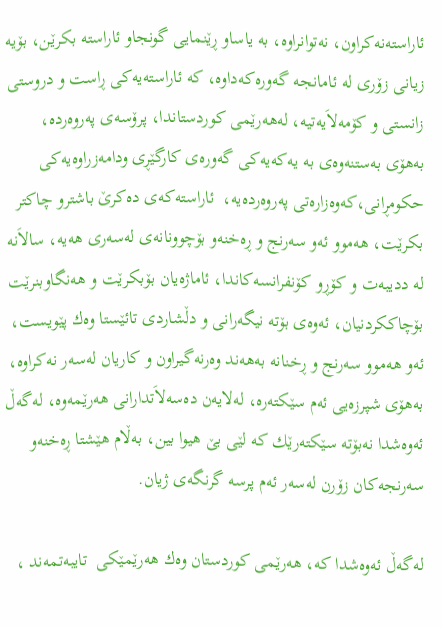ئاراسته‌نه‌كراون، نه‌توانراوه‌، به‌ یاساو ڕێنمایی‌ گونجاو ئاراسته‌ بكرێن، بۆیه‌ زیانی‌ زۆری‌ له‌ ئامانجه‌ گه‌وره‌كه‌داوه‌، كه‌ ئاراسته‌یه‌كی‌ ڕاست و دروستی‌ زانستی‌ و كۆمه‌لاَیه‌تیه‌، له‌هه‌رێمی‌ كوردستاندا، پرۆسه‌ی‌ په‌روه‌رده‌، به‌هۆی‌ به‌ستنه‌وه‌ی‌ به‌ یه‌كه‌یه‌كی‌ گه‌وره‌ی‌ كارگێڕی‌ ودامه‌زراوه‌یه‌كی‌ حكومڕانی‌،كه‌وه‌زاره‌تی‌ په‌روه‌رده‌یه‌،  ئاراسته‌كه‌ی‌ ده‌كرێ‌ باشترو چاكتر بكرێت، هه‌موو ئه‌و سه‌رنج و ڕه‌خنه‌و بۆچوونانه‌ی‌ له‌سه‌ری‌ هه‌یه‌، سالاَنه‌ له‌ ددیبه‌ت و كۆڕو كۆنفرانسه‌كاندا، ئاماژه‌یان بۆبكرێت و هه‌نگاوبنرێت بۆچاككردنیان، ئه‌وه‌ی‌ بۆته‌ نیگه‌رانی‌ و دڵشاردی‌ تائێستا وه‌ك پێویست، ئه‌و هه‌موو سه‌رنج و ڕخنانه‌ به‌هه‌ند وه‌رنه‌گیراون و كاریان له‌سه‌ر نه‌كراوه‌، به‌هۆی‌ شپرزه‌یی‌ ئه‌م سێكته‌ره‌، له‌لایه‌ن ده‌سه‌لاَتدارانی‌ هه‌رێمه‌وه‌، له‌گه‌ڵ ئه‌وه‌شدا نه‌بۆته‌ سێكته‌رێك كه‌ لێی‌ بێ هیوا بین، به‌ڵام هێشتا ڕه‌خنه‌و سه‌رنجه‌كان زۆرن له‌سه‌ر ئه‌م پرسه‌ گرنگه‌ی‌ ژیان.

له‌گه‌ڵ ئه‌وه‌شدا كه‌، هه‌رێمی‌ كوردستان وه‌ك هه‌رێمێكی‌  تایبه‌تمه‌ند ،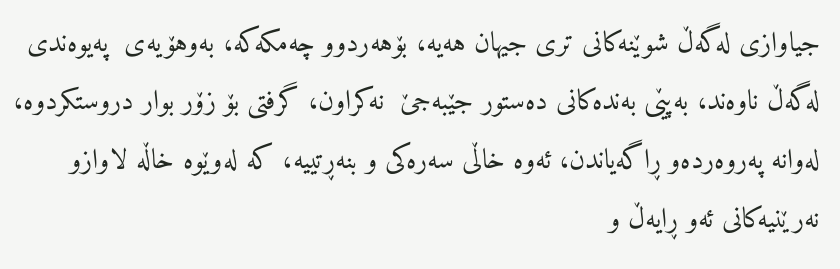جیاوازی‌ له‌گه‌ڵ شوێنه‌كانی‌ تری‌ جیهان هه‌یه‌، بۆهه‌ردوو چه‌مكه‌كه‌، به‌وهۆیه‌ی‌  په‌یوه‌ندی‌  له‌گه‌ڵ ناوه‌ند، به‌پێی‌ به‌نده‌كانی‌ ده‌ستور جێبه‌جێ  نه‌كراون، گرفتی‌ بۆ زۆر بوار دروستكردوه‌، له‌وانه‌ په‌روه‌رده‌و ڕاگه‌یاندن، ئه‌وه‌ خاڵی‌ سه‌ره‌كی‌ و بنه‌ڕتییه‌، كه‌ له‌وێوه‌ خاڵه‌ لاوازو نه‌رێنیه‌كانی‌ ئه‌و ڕایه‌ڵ و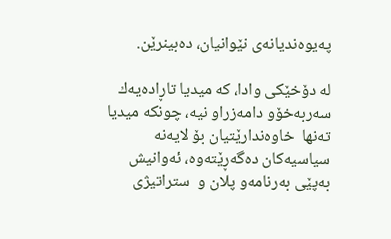په‌یوه‌ندیانه‌ی‌ نێوانیان، ده‌بینرێن.

له‌ دۆخێكی‌ وادا، كه‌ میدیا تاڕاده‌یه‌ك سه‌ربه‌خۆو دامه‌زراو نیه‌، چونكه‌ میدیا ته‌نها  خاوه‌ندارێتیان بۆ لایه‌نه‌ سیاسیه‌كان ده‌گه‌ڕێته‌وه‌، ئه‌وانیش به‌پێی‌ به‌رنامه‌و پلان و  ستراتیژی‌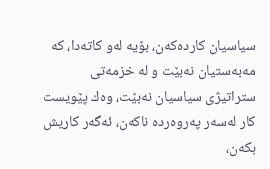سیاسیان كارده‌كه‌ن، بۆیه‌ له‌و كاته‌دا، كه‌ مه‌به‌ستیان نه‌بێت و له‌ خزمه‌تی‌ ستراتیژی‌ سیاسیان نه‌بێت، وه‌ك پێویست كار له‌سه‌ر په‌روه‌رده‌ ناكه‌ن، ئه‌گه‌ر كاریش بكه‌ن،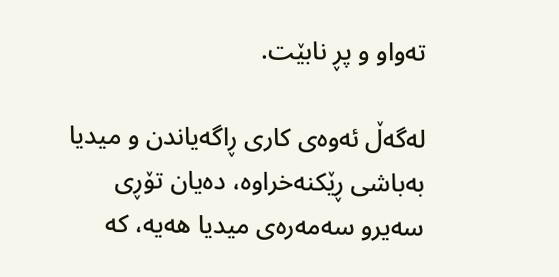ته‌واو و پڕ نابێت.

له‌گه‌ڵ ئه‌وه‌ی‌ كاری‌ ڕاگه‌یاندن و میدیا به‌باشی‌ ڕێكنه‌خراوه‌، ده‌یان تۆڕی‌ سه‌یرو سه‌مه‌ره‌ی‌ میدیا هه‌یه‌، كه‌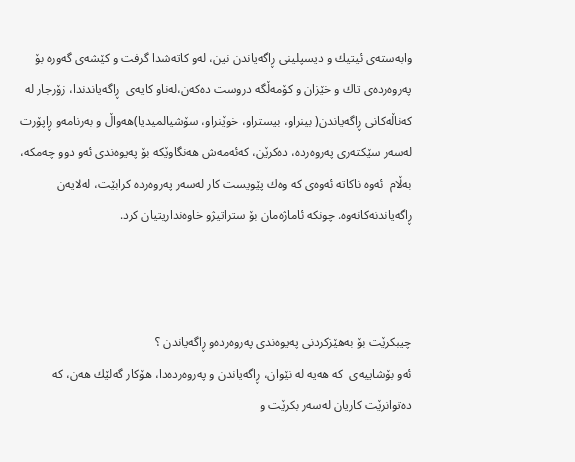وابه‌سته‌ی‌ ئیتیك و دیسپلینی‌ ڕاگه‌یاندن نین، له‌و كاته‌شدا گرفت و كێشه‌ی‌ گه‌وره‌ بۆ په‌روه‌رده‌ی‌ تاك و خێزان و كۆمه‌ڵگه‌ دروست ده‌كه‌ن،له‌ناو كایه‌ی‌  ڕاگه‌یاندندا، زۆرجار له‌ كه‌ناڵه‌كانی‌ ڕاگه‌یاندن( بینراو، بیستراو، خوێنراو، سۆشیالمیدیا)هه‌واڵ و به‌رنامه‌و ڕاپۆرت له‌سه‌ر سێكته‌ری‌ په‌روه‌رده‌، ده‌كرێن، كه‌ئه‌مه‌ش هه‌نگاوێكه‌ بۆ په‌یوه‌ندی‌ ئه‌و دوو چه‌مكه‌، به‌ڵام  ئه‌وه‌ ناكاته‌ ئه‌وه‌ی‌ كه‌ وه‌ك پێویست كار له‌سه‌ر په‌روه‌رده‌ كرابێت، له‌لایه‌ن  ڕاگه‌یاندنه‌كانه‌وه‌. چونكه‌ ئاماژه‌مان بۆ ستراتیژو خاوه‌نداریتیان كرد.



چیبكرێت بۆ به‌هێزكردنی‌ په‌یوه‌ندی‌ په‌روه‌رده‌و ڕاگه‌یاندن ؟
ئه‌و بۆشاییه‌ی‌  كه‌ هه‌یه‌ له‌ نێوان، ڕاگه‌یاندن و په‌روه‌رده‌دا، هۆكار گه‌لێك هه‌ن، كه‌ ده‌توانرێت كاریان له‌سه‌ر بكرێت و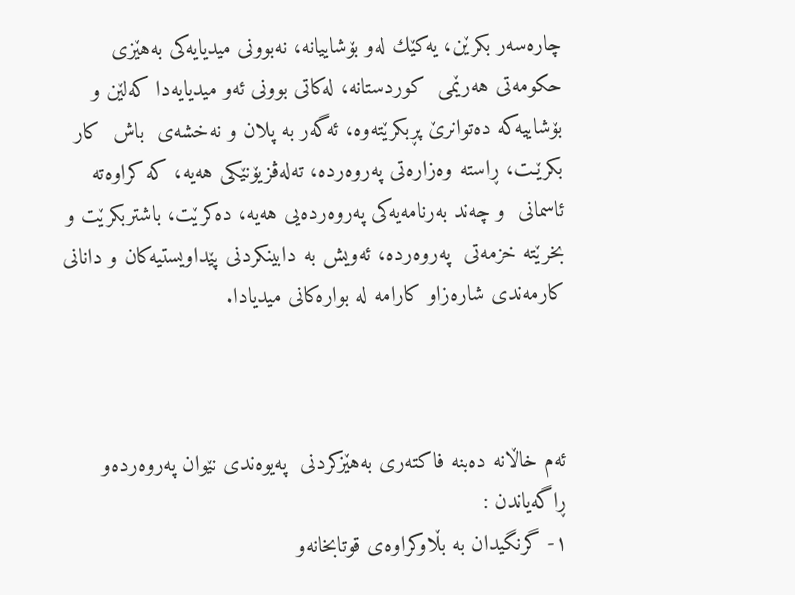چاره‌سه‌ر بكرێن، یه‌كێك له‌و بۆشاییانه‌، نه‌بوونی‌ میدیایه‌كی‌ به‌هێزی‌  حكومه‌تی‌ هه‌رێمی‌  كوردستانه‌، له‌كاتی‌ بوونی‌ ئه‌و میدیایه‌دا كه‌لێن و بۆشاییه‌كه‌ ده‌توانرێ‌ پڕبكرێته‌وه‌، ئه‌گه‌ر به‌ پلان و نه‌خشه‌ی‌  باش  كار بكرێـت، ڕاسته‌ وه‌زاره‌تی‌ په‌روه‌رده‌، ته‌له‌ڤزیۆنێكی‌ هه‌یه‌، كه‌ كراوه‌ته‌ ئاسمانی‌  و چه‌ند به‌رنامه‌یه‌كی‌ په‌روه‌رده‌یی‌ هه‌یه‌، ده‌كرێت، باشتربكرێت و بخرێته‌ خزمه‌تی‌  په‌روه‌رده‌، ئه‌ویش به‌ دابینكردنی‌ پێداویستیه‌كان و دانانی‌  كارمه‌ندی‌ شاره‌زاو كارامه‌ له‌ بواره‌كانی‌ میدیادا.



ئه‌م خاڵانه‌ ده‌بنه‌ فاكته‌ری‌ به‌هێزكردنی‌  په‌یوه‌ندی‌ نێوان په‌روه‌رده‌و ڕاگه‌یاندن :
١- گرنگیدان بە بڵاوکراوەی قوتابخانەو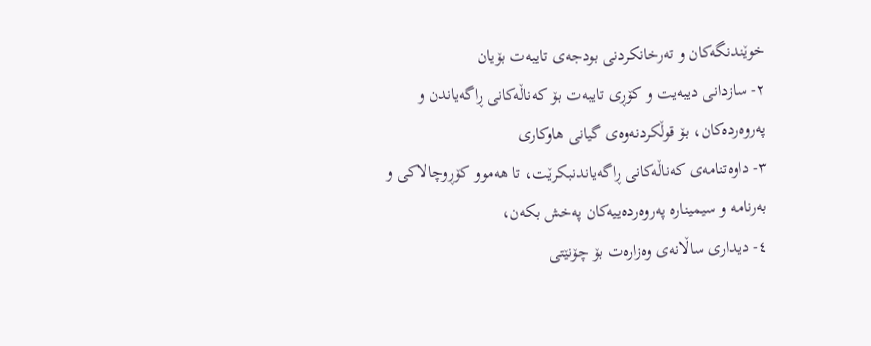خوێندنگەکان و تەرخانکردنی بودجەی تایبەت بۆیان
٢- سازدانی دیبەیت و کۆڕی تایبەت بۆ کەناڵەکانی ڕاگەیاندن و پەروەردەکان، بۆ قوڵکردنەوەی گیانی هاوکاری
٣- داوەتنامەی کەناڵەکانی ڕاگەیاندنبکرێت، تا هەموو کۆڕوچالاکی و بەرنامە و سیمینارە پەروەردەییەکان پەخش بکەن،
٤- دیداری ساڵانەی وەزارەت بۆ چۆنێتی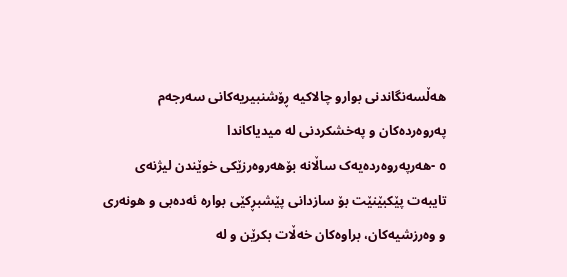هەڵسەنگاندنی بوارو چالاکیە ڕۆشنبیریەکانی سەرجەم پەروەردەکان و پەخشکردنی لە میدیاکاندا
٥ -هەرپەروەردەیەک ساڵانە بۆهەروەرزێکی خوێندن لیژنەی تایبەت پێکبێنێت بۆ سازدانی پێشبڕکێی بوارە ئەدەبی و هونەری و وەرزشیەکان، براوەکان خەڵات بکرێن و لە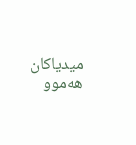میدیاکان هەموو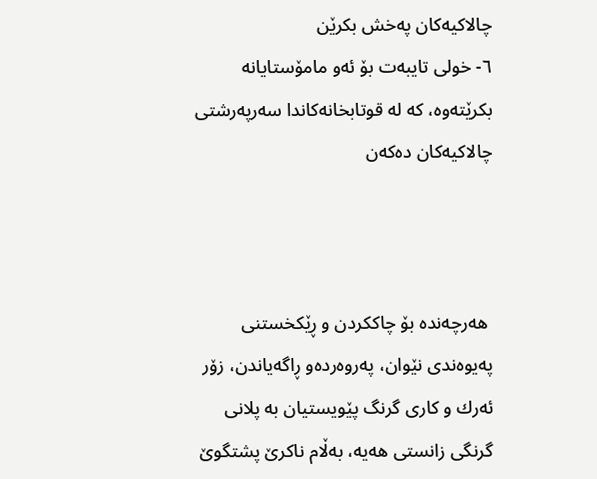چالاکیەکان پەخش بکرێن
٦- خولی تایبەت بۆ ئەو مامۆستایانە بکرێتەوە، کە لە قوتابخانەکاندا سەرپەرشتی چالاکیەکان دەکەن



 هه‌رچه‌نده‌ بۆ چاككردن و ڕێكخستنی‌ په‌یوه‌ندی‌ نێوان، په‌روه‌رده‌و ڕاگه‌یاندن، زۆر ئه‌رك و كاری‌ گرنگ پێویستیان به‌ پلانی‌ گرنگی‌ زانستی‌ هه‌یه‌، به‌ڵام ناكرێ‌ پشتگوێ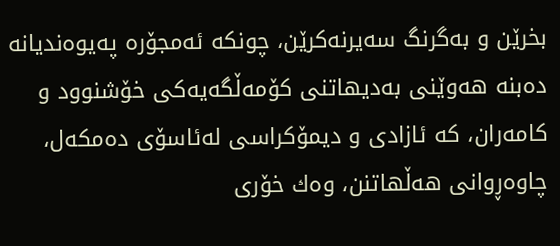بخرێن و به‌گرنگ سه‌یرنه‌كرێن، چونكه‌ ئه‌مجۆره‌ په‌یوه‌ندیانە‌ ده‌بنه‌ هه‌وێنی‌ به‌دیهاتنی‌ كۆمه‌ڵگه‌یه‌كی‌ خۆشنوود و كامه‌ران، كه‌ ئازادی‌ و دیمۆكراسی‌ له‌ئاسۆی‌ ده‌مكه‌ل، چاوه‌ڕوانی‌ هه‌ڵهاتنن، وه‌ك خۆری‌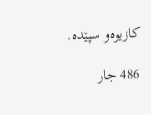كازیوه‌و سپێده‌.

486 جار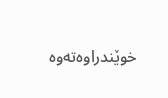خوێندراوەتەوە